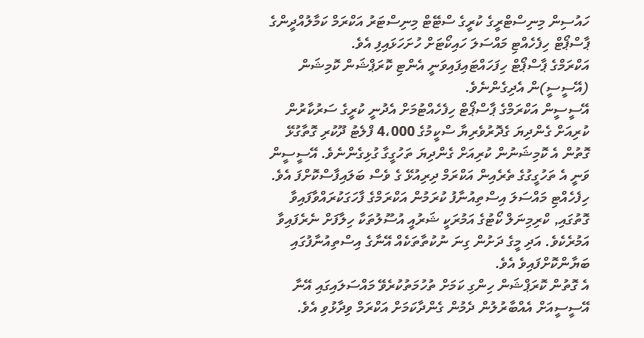ހައުސިން މިނިސްޓްރީގެ ކުރީގެ ސްޓޭޓް މިނިސްޓަރު އަކްރަމް ކަމާލުއްދީންގެ ޕާސްޕޯޓް ހިފެހެއްޓި މައްސަލަ ހައިކޯޓަށް ހުށަހަޅައިފި އެވެ.
އަކްރަމްގެ ޕާސްޕޯޓް ހިފަހައްޓައިފައިވަނީ އެންޓި ކޮރަޕްޝަން ކޮމިޝަން (އޭސީސީ)ން އެދިގެންނެވެ.
އޭސީސީން އަކްރަމްގެ ޕާސްޕޯޓް ހިފެހެއްޓުމަށް އެދުނީ ކުރީގެ ސަރުކާރުން ކުރިއަށް ގެންދިޔަ ގެދޮރުވެރިޔާ ސްކީމުގެ 4،000 ފްލެޓު ދޫކުރި ގޮތާގުޅޭ ގޮތުން އެ ކޮމިޝަނުން ކުރިއަށް ގެންދިޔަ ތަހުގީގާ ގުޅިގެންނެވެ. އޭސީސީން ވަނީ އެ ތަހުގީގުގެ ތެރެއިން އަކްރަމް ދިރިއުޅޭ ގެ ވެސް ބަލައިފާސްކޮށްފަ އެވެ.
ހިފެހެއްޓި މައްސަލަ އިސްތިއުނާފު ކުރަމުން އަކްރަމްގެ ފާހަގަކުރައްވާފައިވާ ގޮތުގައި, ކްރިމިނަލް ކޯޓުގެ އަމުރަކީ ޝަރުއީ އުސޫލުތަކާ ހިލާފަށް ނެރެފައިވާ އަމުރެކެވެ. އަދި މީގެ ދަށުން ގިނަ ނުކުތާތަކެއް އޭނާގެ އިސްތިއުނާފުގައި ބަޔާންކޮށްފައިވެ އެވެ.
އެ ގޮތުން ކޮރަޕްޝަން ހިންގި ކަމަށް ތުހުމަތުކުރެވޭ މައްސަލައިގައި އޭނާ އޭސީސީއަށް އެއްބާރުލުން ދެމުން ގެންދާކަމަށް އަކްރަމް ވިދާޅުވި އެވެ.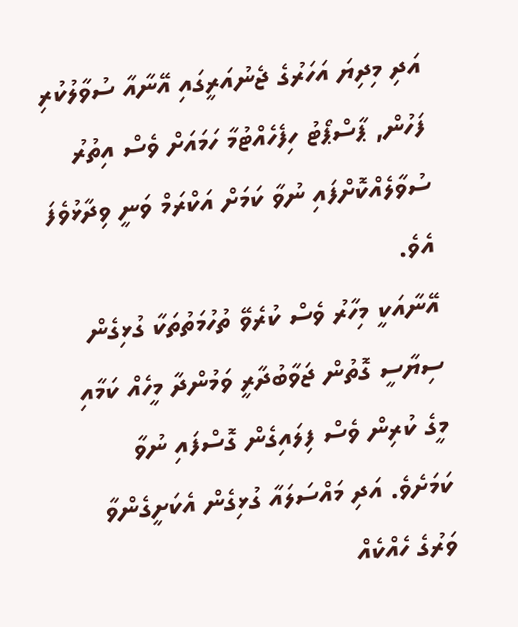އަދި މިދިޔަ އަހަރުގެ ޖެނުއަރީގައި އޭނާއާ ސުވާލުކުރި ފަހުން, ޕާސްޕޯޓު ހިފެހެއްޓުމާ ހަމައަށް ވެސް އިތުރު ސުވާލެއްކޮށްފައި ނުވާ ކަމަށް އަކްރަމް ވަނީ ވިދާޅުވެފަ އެވެ.
އޭނާއަކީ މިހާރު ވެސް ކުރެވޭ ތުހުމަތުތަކާ ގުޅިގެން ސިޔާސީ ގޮތުން ޖަވާބުދާރީ ވަމުންދާ މީހެއް ކަމާއި މީގެ ކުރިން ވެސް ފިލައިގެން ގޮސްފައި ނުވާ ކަމަށެވެ. އަދި މައްސަލައާ ގުޅިގެން އެކަށީގެންވާ ވަރުގެ ހެއްކެއް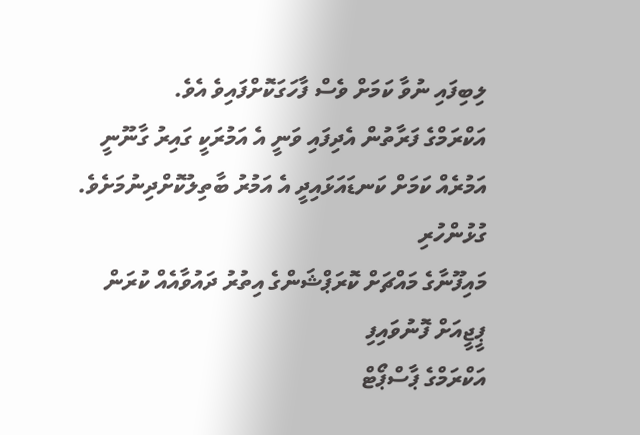ލިބިފައި ނުވާ ކަމަށް ވެސް ފާހަގަކޮށްފައިވެ އެވެ.
އަކްރަމްގެ ފަރާތުން އެދިފައި ވަނީ އެ އަމުރަކީ ގައިރު ގާނޫނީ އަމުރެއް ކަމަށް ކަނޑައަޅައިދީ އެ އަމުރު ބާތިލުކޮށްދިނުމަށެވެ.
ގުޅުންހުރި
މައިފޫނާގެ މައްޗަށް ކޮރަޕްޝަންގެ އިތުރު ދައުވާއެއް ކުރަން ޕީޖީއަށް ފޮނުވައިފި
އަކްރަމްގެ ޕާސްޕޯޓް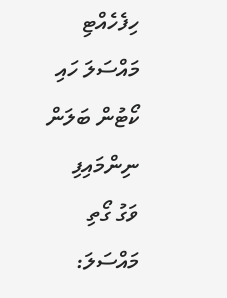ހިފެހެއްޓި މައްސަލަ ހައި ކޯޓުން ބަލަން ނިންމައިފި
ވަގު ގޯތި މައްސަލަ: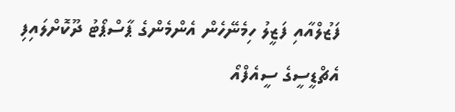ފަޒުލްއާއި ފަޒީލު ހިމެނޭހެން އެންމެންގެ ޕާސްޕޯޓު ދޫކޮށްލައިފި
އެޗްޑީސީގެ ސީއެފްއޯ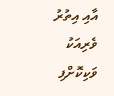އާއި އިތުރު ވެރިއަކު ވަކިކޮށްފި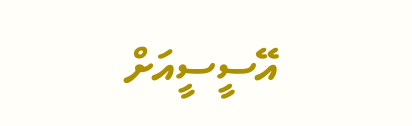އޭސީސީއަށް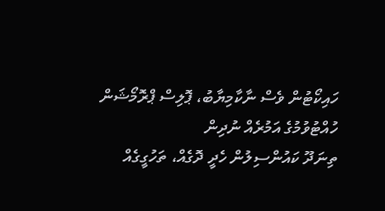ހައިކޯޓުން ވެސް ނާކާމިޔާބު، ޕޮލިސް ޕްރޮމޯޝަން ހުއްޓުވުމުގެ އަމުރެއް ނުދިން
ތިނަދޫ ކައުންސިލުން ހެދީ ދޮގެއް، ތަހުގީގެއް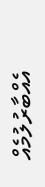އެއްބާރުލުމެއް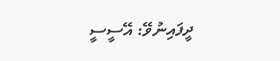ދީފައިނުވޭ: އޭސީސީ